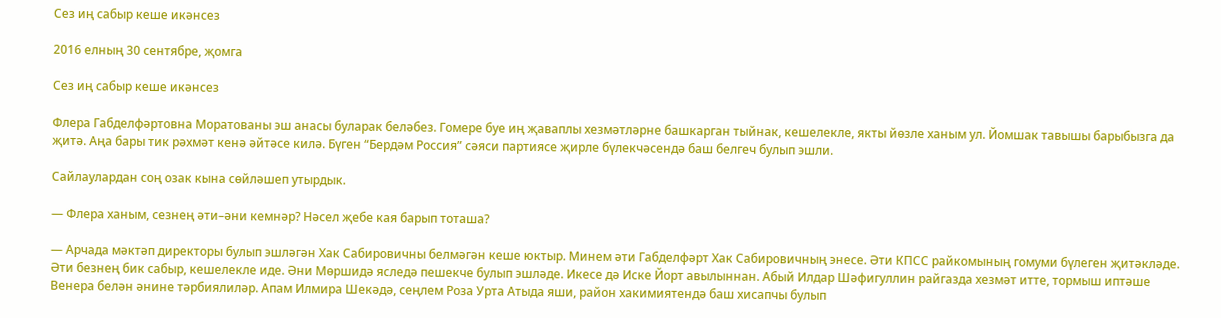Сез иң сабыр кеше икәнсез

2016 елның 30 сентябре, җомга

Сез иң сабыр кеше икәнсез

Флера Габделфәртовна Моратованы эш анасы буларак беләбез. Гомере буе иң җаваплы хезмәтләрне башкарган тыйнак, кешелекле, якты йөзле ханым ул. Йомшак тавышы барыбызга да җитә. Аңа бары тик рәхмәт кенә әйтәсе килә. Бүген “Бердәм Россия” сәяси партиясе җирле бүлекчәсендә баш белгеч булып эшли.

Сайлаулардан соң озак кына сөйләшеп утырдык.

— Флера ханым, сезнең әти–әни кемнәр? Нәсел җебе кая барып тоташа?

— Арчада мәктәп директоры булып эшләгән Хак Сабировичны белмәгән кеше юктыр. Минем әти Габделфәрт Хак Сабировичның энесе. Әти КПСС райкомының гомуми бүлеген җитәкләде. Әти безнең бик сабыр, кешелекле иде. Әни Мөршидә яследә пешекче булып эшләде. Икесе дә Иске Йорт авылыннан. Абый Илдар Шәфигуллин райгазда хезмәт итте, тормыш иптәше Венера белән әнине тәрбиялиләр. Апам Илмира Шекәдә, сеңлем Роза Урта Атыда яши, район хакимиятендә баш хисапчы булып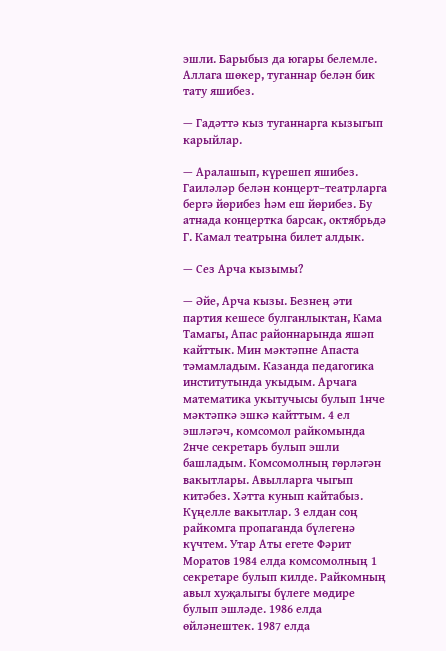эшли. Барыбыз да югары белемле. Аллага шөкер, туганнар белән бик тату яшибез.

— Гадәттә кыз туганнарга кызыгып карыйлар.

— Аралашып, күрешеп яшибез. Гаиләләр белән концерт–театрларга бергә йөрибез һәм еш йөрибез. Бу атнада концертка барсак, октябрьдә Г. Камал театрына билет алдык.

— Сез Арча кызымы?

— Әйе, Арча кызы. Безнең әти партия кешесе булганлыктан, Кама Тамагы, Апас районнарында яшәп кайттык. Мин мәктәпне Апаста тәмамладым. Казанда педагогика институтында укыдым. Арчага математика укытучысы булып 1нче мәктәпкә эшкә кайттым. 4 ел эшләгәч, комсомол райкомында 2нче секретарь булып эшли башладым. Комсомолның гөрләгән вакытлары. Авылларга чыгып китәбез. Хәтта кунып кайтабыз. Күңелле вакытлар. 3 елдан соң райкомга пропаганда бүлегенә күчтем. Утар Аты егете Фәрит Моратов 1984 елда комсомолның 1 секретаре булып килде. Райкомның авыл хуҗалыгы бүлеге мөдире булып эшләде. 1986 елда өйләнештек. 1987 елда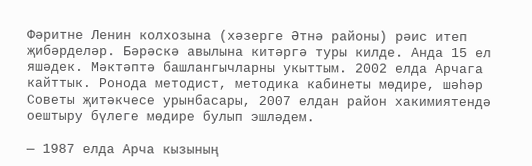Фәритне Ленин колхозына (хәзерге Әтнә районы) рәис итеп җибәрделәр. Бәрәскә авылына китәргә туры килде. Анда 15 ел яшәдек. Мәктәптә башлангычларны укыттым. 2002 елда Арчага кайттык. Ронода методист, методика кабинеты мөдире, шәһәр Советы җитәкчесе урынбасары, 2007 елдан район хакимиятендә оештыру бүлеге мөдире булып эшләдем.

— 1987 елда Арча кызының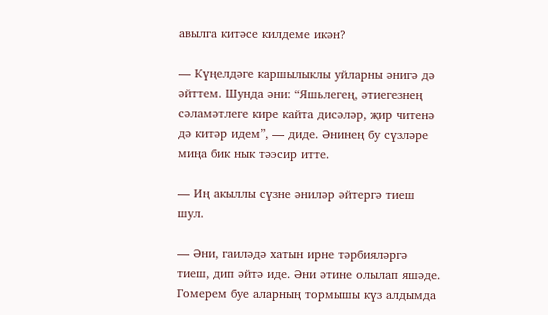авылга китәсе килдеме икән?

— Күңелдәге каршылыклы уйларны әнигә дә әйттем. Шунда әни: “Яшьлегең, әтиегезнең сәламәтлеге кире кайта дисәләр, җир читенә дә китәр идем”, — диде. Әнинең бу сүзләре миңа бик нык тәэсир итте.

— Иң акыллы сүзне әниләр әйтергә тиеш шул.

— Әни, гаиләдә хатын ирне тәрбияләргә тиеш, дип әйтә иде. Әни әтине олылап яшәде. Гомерем буе аларның тормышы күз алдымда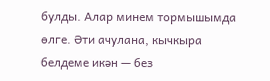булды. Алар минем тормышымда өлге. Әти ачулана, кычкыра белдеме икән — без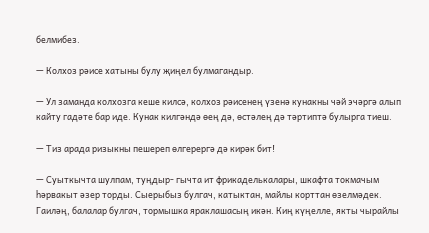белмибез.

— Колхоз рәисе хатыны булу җиңел булмагандыр.

— Ул заманда колхозга кеше килсә, колхоз рәисенең үзенә кунакны чәй эчәргә алып кайту гадәте бар иде. Кунак килгәндә өең дә, өстәлең дә тәртиптә булырга тиеш.

— Тиз арада ризыкны пешереп өлгерергә дә кирәк бит!

— Суыткычта шулпам, туңдыр- гычта ит фрикаделькалары, шкафта токмачым һәрвакыт әзер торды. Сыерыбыз булгач, катыктан, майлы корттан өзелмәдек. Гаиләң, балалар булгач, тормышка яраклашасың икән. Киң күңелле, якты чырайлы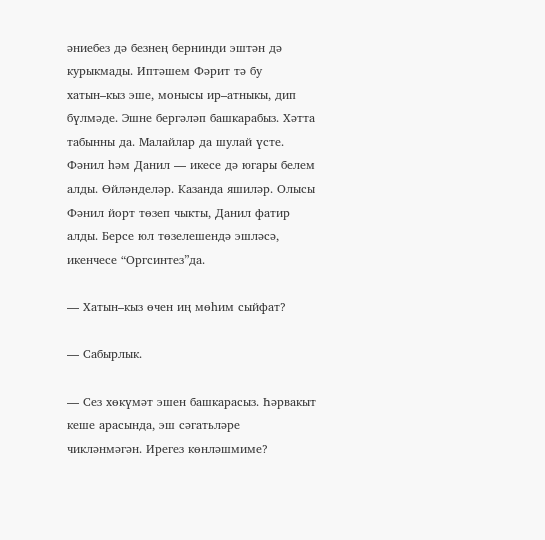әниебез дә безнең бернинди эштән дә курыкмады. Иптәшем Фәрит тә бу хатын–кыз эше, монысы ир–атныкы, дип бүлмәде. Эшне бергәләп башкарабыз. Хәтта табынны да. Малайлар да шулай үсте. Фәнил һәм Данил — икесе дә югары белем алды. Өйләнделәр. Казанда яшиләр. Олысы Фәнил йорт төзеп чыкты, Данил фатир алды. Берсе юл төзелешендә эшләсә, икенчесе “Оргсинтез”да.

— Хатын–кыз өчен иң мөһим сыйфат?

— Сабырлык.

— Сез хөкүмәт эшен башкарасыз. Һәрвакыт кеше арасында, эш сәгатьләре чикләнмәгән. Ирегез көнләшмиме?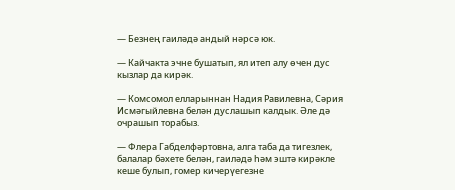— Безнең гаиләдә андый нәрсә юк.

— Кайчакта эчне бушатып, ял итеп алу өчен дус кызлар да кирәк.

— Комсомол елларыннан Надия Равилевна, Сәрия Исмәгыйлевна белән дуслашып калдык. Әле дә очрашып торабыз.

— Флера Габделфәртовна, алга таба да тигезлек, балалар бәхете белән, гаиләдә һәм эштә кирәкле кеше булып, гомер кичерүегезне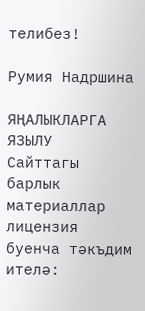телибез!

Румия Надршина

ЯҢАЛЫКЛАРГА ЯЗЫЛУ
Сайттагы барлык материаллар лицензия буенча тәкъдим ителә: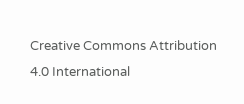Creative Commons Attribution 4.0 International